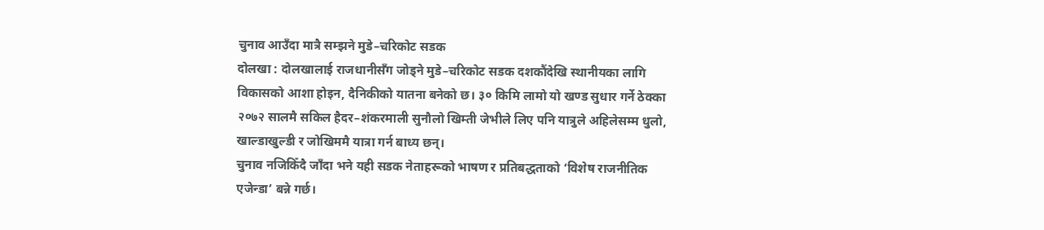चुनाव आउँदा मात्रै सम्झने मुडे–चरिकोट सडक
दोलखा : दोलखालाई राजधानीसँग जोड्ने मुडे–चरिकोट सडक दशकौंदेखि स्थानीयका लागि विकासको आशा होइन, दैनिकीको यातना बनेको छ। ३० किमि लामो यो खण्ड सुधार गर्ने ठेक्का २०७२ सालमै सकिल हैदर–शंकरमाली सुनौलो खिम्ती जेभीले लिए पनि यात्रुले अहिलेसम्म धुलो, खाल्डाखुल्डी र जोखिममै यात्रा गर्न बाध्य छन्।
चुनाव नजिकिँदै जाँदा भने यही सडक नेताहरूको भाषण र प्रतिबद्धताको ‘विशेष राजनीतिक एजेन्डा’ बन्ने गर्छ।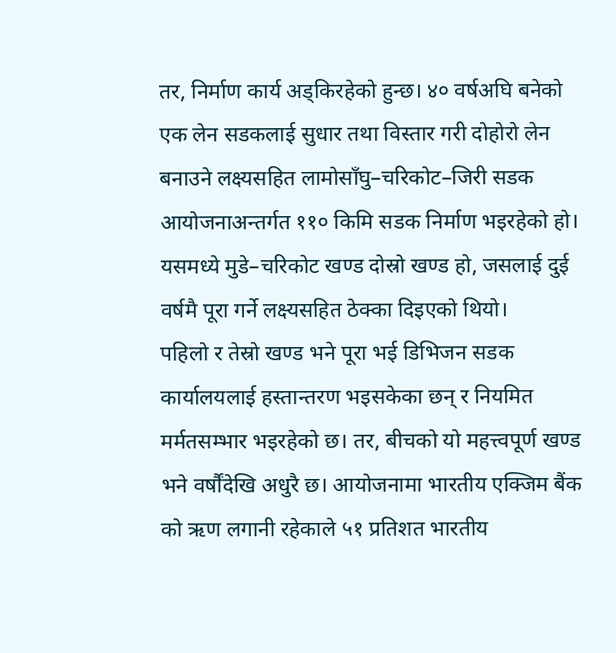तर, निर्माण कार्य अड्किरहेको हुन्छ। ४० वर्षअघि बनेको एक लेन सडकलाई सुधार तथा विस्तार गरी दोहोरो लेन बनाउने लक्ष्यसहित लामोसाँघु–चरिकोट–जिरी सडक आयोजनाअन्तर्गत ११० किमि सडक निर्माण भइरहेको हो। यसमध्ये मुडे–चरिकोट खण्ड दोस्रो खण्ड हो, जसलाई दुई वर्षमै पूरा गर्ने लक्ष्यसहित ठेक्का दिइएको थियो।
पहिलो र तेस्रो खण्ड भने पूरा भई डिभिजन सडक कार्यालयलाई हस्तान्तरण भइसकेका छन् र नियमित मर्मतसम्भार भइरहेको छ। तर, बीचको यो महत्त्वपूर्ण खण्ड भने वर्षौंदेखि अधुरै छ। आयोजनामा भारतीय एक्जिम बैंक को ऋण लगानी रहेकाले ५१ प्रतिशत भारतीय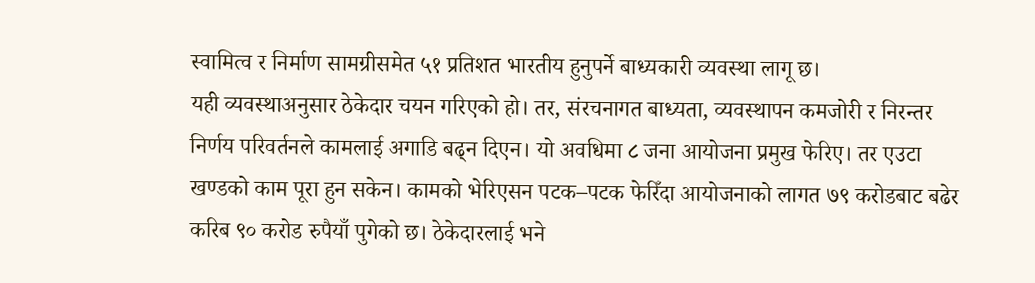स्वामित्व र निर्माण सामग्रीसमेत ५१ प्रतिशत भारतीय हुनुपर्ने बाध्यकारी व्यवस्था लागू छ।
यही व्यवस्थाअनुसार ठेकेदार चयन गरिएको हो। तर, संरचनागत बाध्यता, व्यवस्थापन कमजोरी र निरन्तर निर्णय परिवर्तनले कामलाई अगाडि बढ्न दिएन। यो अवधिमा ८ जना आयोजना प्रमुख फेरिए। तर एउटा खण्डको काम पूरा हुन सकेन। कामको भेरिएसन पटक–पटक फेरिँदा आयोजनाको लागत ७९ करोडबाट बढेर करिब ९० करोड रुपैयाँ पुगेको छ। ठेकेदारलाई भने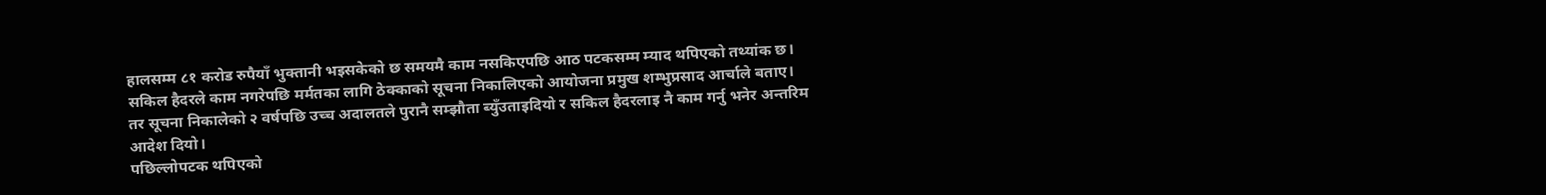हालसम्म ८१ करोड रुपैयाँ भुक्तानी भइसकेको छ समयमै काम नसकिएपछि आठ पटकसम्म म्याद थपिएको तथ्यांक छ।
सकिल हैदरले काम नगरेपछि मर्मतका लागि ठेक्काको सूचना निकालिएको आयोजना प्रमुख शम्भुप्रसाद आर्चाले बताए। तर सूचना निकालेको २ वर्षपछि उच्च अदालतले पुरानै सम्झौता ब्युँउताइदियो र सकिल हैदरलाइ नै काम गर्नु भनेर अन्तरिम आदेश दियो।
पछिल्लोपटक थपिएको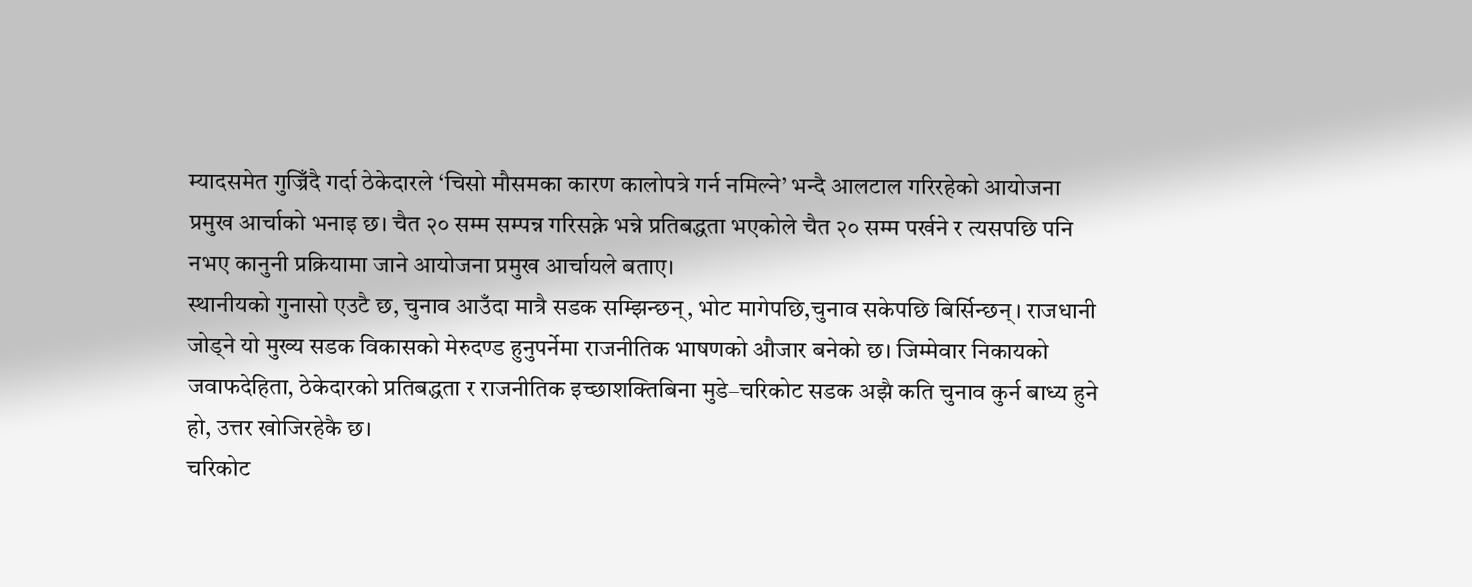म्यादसमेत गुज्रिँदै गर्दा ठेकेदारले ‘चिसो मौसमका कारण कालोपत्रे गर्न नमिल्ने’ भन्दै आलटाल गरिरहेको आयोजना प्रमुख आर्चाको भनाइ छ। चैत २० सम्म सम्पन्न गरिसक्ने भन्ने प्रतिबद्धता भएकोले चैत २० सम्म पर्खने र त्यसपछि पनि नभए कानुनी प्रक्रियामा जाने आयोजना प्रमुख आर्चायले बताए।
स्थानीयको गुनासो एउटै छ, चुनाव आउँदा मात्रै सडक सम्झिन्छन्, भोट मागेपछि,चुनाव सकेपछि बिर्सिन्छन्। राजधानी जोड्ने यो मुख्य सडक विकासको मेरुदण्ड हुनुपर्नेमा राजनीतिक भाषणको औजार बनेको छ। जिम्मेवार निकायको जवाफदेहिता, ठेकेदारको प्रतिबद्धता र राजनीतिक इच्छाशक्तिबिना मुडे–चरिकोट सडक अझै कति चुनाव कुर्न बाध्य हुने हो, उत्तर खोजिरहेकै छ।
चरिकोट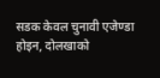सडक केवल चुनावी एजेण्डा होइन, दोलखाको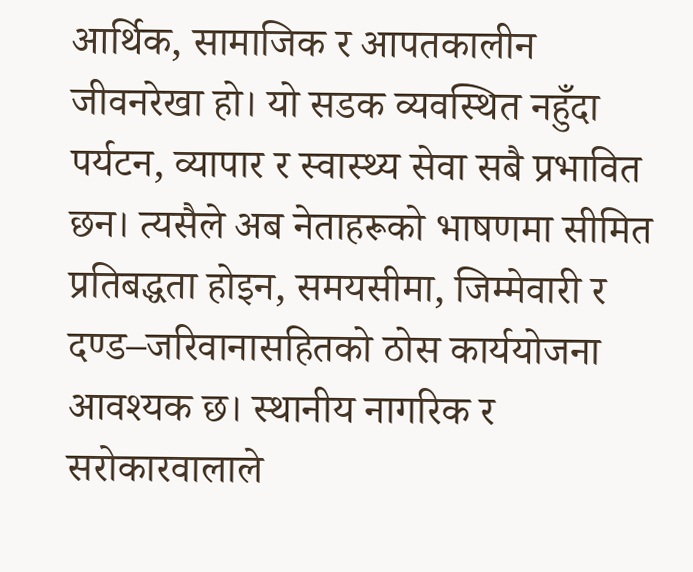आर्थिक, सामाजिक र आपतकालीन जीवनरेखा हो। यो सडक व्यवस्थित नहुँदा पर्यटन, व्यापार र स्वास्थ्य सेवा सबै प्रभावित छन। त्यसैले अब नेताहरूको भाषणमा सीमित प्रतिबद्धता होइन, समयसीमा, जिम्मेवारी र दण्ड–जरिवानासहितको ठोस कार्ययोजना आवश्यक छ। स्थानीय नागरिक र सरोकारवालाले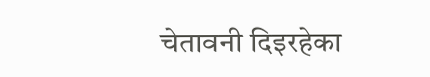चेतावनी दिइरहेका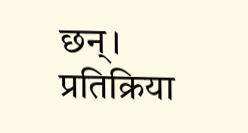छन्।
प्रतिक्रिया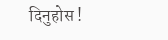दिनुहोस !